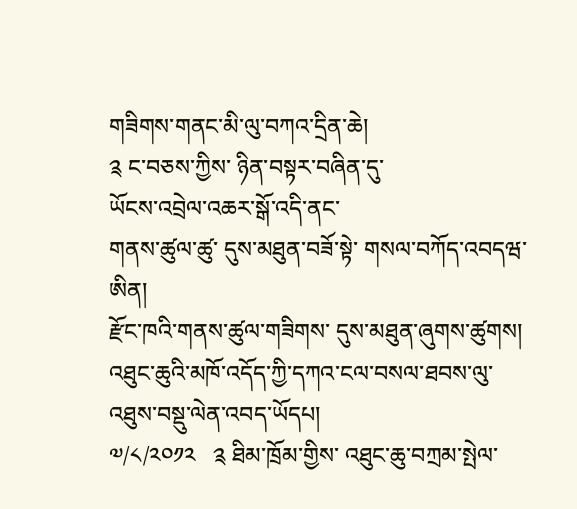གཟིགས་གནང་མི་ལུ་བཀའ་དྲིན་ཆེ།
༉ ང་བཅས་ཀྱིས་ ཉིན་བསྟར་བཞིན་དུ་
ཡོངས་འབྲེལ་འཆར་སྒོ་འདི་ནང་
གནས་ཚུལ་ཚུ་ དུས་མཐུན་བཟོ་སྟེ་ གསལ་བཀོད་འབདཝ་ཨིན།
རྫོང་ཁའི་གནས་ཚུལ་གཟིགས་ དུས་མཐུན་ཞུགས་ཚུགས།
འཐུང་ཆུའི་མཁོ་འདོད་ཀྱི་དཀའ་ངལ་བསལ་ཐབས་ལུ་ འཐུས་བསྡུ་ལེན་འབད་ཡོདཔ།
༧/༨/༢༠༡༢   ༉ ཐིམ་ཁྲོམ་གྱིས་ འཐུང་ཆུ་བཀྲམ་སྤེལ་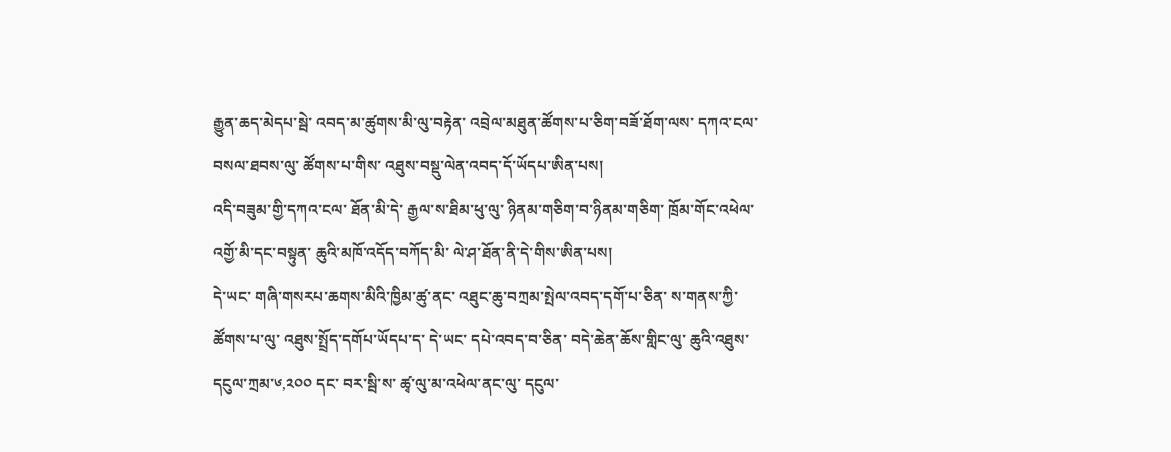རྒྱུན་ཆད་མེདཔ་སྦེ་ འབད་མ་ཚུགས་མི་ལུ་བརྟེན་ འབྲེལ་མཐུན་ཚོགས་པ་ཅིག་བཟོ་ཐོག་ལས་ དཀའ་ངལ་བསལ་ཐབས་ལུ་ ཚོགས་པ་གིས་ འཐུས་བསྡུ་ལེན་འབད་དོ་ཡོདཔ་ཨིན་པས།
འདི་བཟུམ་གྱི་དཀའ་ངལ་ ཐོན་མི་དེ་ རྒྱལ་ས་ཐིམ་ཕུ་ལུ་ ཉིནམ་གཅིག་བ་ཉིནམ་གཅིག་ ཁྲོམ་གོང་འཕེལ་འགྱོ་མི་དང་བསྟུན་ ཆུའི་མཁོ་འདོད་བཀོད་མི་ ལེ་ཤ་ཐོན་ནི་དེ་གིས་ཨིན་པས།
དེ་ཡང་ གཞི་གསརཔ་ཆགས་མིའི་ཁྱིམ་ཚུ་ནང་ འཐུང་ཆུ་བཀྲམ་སྤེལ་འབད་དགོ་པ་ཅིན་ ས་གནས་ཀྱི་ཚོགས་པ་ལུ་ འཐུས་སྤྲོད་དགོཔ་ཡོདཔ་ད་ དེ་ཡང་ དཔེ་འབད་བ་ཅིན་ བདེ་ཆེན་ཆོས་གླིང་ལུ་ ཆུའི་འཐུས་དངུལ་ཀྲམ་༦,༢༠༠ དང་ བར་སྦི་ས་ ཚྭ་ལུ་མ་འཕེལ་ནང་ལུ་ དངུལ་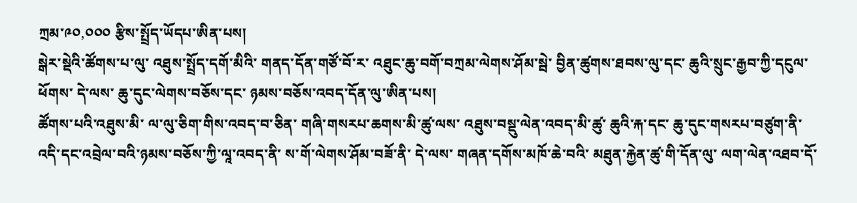ཀྲམ་༩༠,༠༠༠ རྩིས་སྤྲོད་ཡོདཔ་ཨིན་པས།
སྒེར་སྡེའི་ཚོགས་པ་ལུ་ འཐུས་སྤྲོད་དགོ་མིའི་ གནད་དོན་གཙོ་བོ་ར་ འཐུང་ཆུ་བགོ་བཀྲམ་ལེགས་ཤོམ་སྦེ་ བྱིན་ཚུགས་ཐབས་ལུ་དང་ ཆུའི་སྲུང་རྒྱབ་ཀྱི་དངུལ་ཕོགས་ དེ་ལས་ ཆུ་དུང་ལེགས་བཅོས་དང་ ཉམས་བཅོས་འབད་དོན་ལུ་ཨིན་པས།
ཚོགས་པའི་འཐུས་མི་ ལ་ལུ་ཅིག་གིས་འབད་བ་ཅིན་ གཞི་གསརཔ་ཆགས་མི་ཚུ་ལས་ འཐུས་བསྡུ་ལེན་འབད་མི་ཚུ་ ཆུའི་རྐ་དང་ ཆུ་དུང་གསརཔ་བཙུག་ནི་ འདི་དང་འབྲེལ་བའི་ཉམས་བཅོས་ཀྱི་ལཱ་འབད་ནི་ ས་གོ་ལེགས་ཤོམ་བཟོ་ནི་ དེ་ལས་ གཞན་དགོས་མཁོ་ཆེ་བའི་ མཐུན་རྐྱེན་ཚུ་གི་དོན་ལུ་ ལག་ལེན་འཐབ་དོ་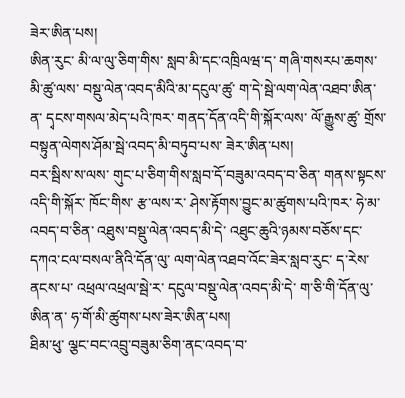ཟེར་ཨིན་པས།
ཨིན་རུང་ མི་ལ་ལུ་ཅིག་གིས་ སླབ་མི་དང་འཁྲིལཝ་ད་ གཞི་གསརཔ་ཆགས་མི་ཚུ་ལས་ བསྡུ་ལེན་འབད་མིའི་མ་དངུལ་ཚུ་ ག་དེ་སྦེ་ལག་ལེན་འཐབ་ཨིན་ན་ དྭངས་གསལ་མེད་པའི་ཁར་ གནད་དོན་འདི་གི་སྐོར་ལས་ ལོ་རྒྱུས་ཚུ་ གྲོས་བསྟུན་ལེགས་ཤོམ་སྦེ་འབད་མི་བཏུབ་པས་ ཟེར་ཨིན་པས།
བར་སྦིས་ས་ལས་ གུང་པ་ཅིག་གིས་སླབ་དོ་བཟུམ་འབད་བ་ཅིན་ གནས་སྟངས་འདི་གི་སྐོར་ ཁོང་གིས་ རྩ་ལས་ར་ ཤེས་རྟོགས་བྱུང་མ་ཚུགས་པའི་ཁར་ ཧེ་མ་འབད་བ་ཅིན་ འཐུས་བསྡུ་ལེན་འབད་མི་དེ་ འཐུང་ཆུའི་ཉམས་བཅོས་དང་ དཀའ་ངལ་བསལ་ནིའི་དོན་ལུ་ ལག་ལེན་འཐབ་འོང་ཟེར་སླབ་རུང་ ད་རེས་ནངས་པ་ འཕྲལ་འཕྲལ་སྦེ་ར་ དངུལ་བསྡུ་ལེན་འབད་མི་དེ་ ག་ཅི་གི་དོན་ལུ་ཨིན་ན་ ཧ་གོ་མི་ཚུགས་པས་ཟེར་ཨིན་པས།
ཐིམ་ཕུ་ ལྕང་བང་འབྲུ་བཟུམ་ཅིག་ནང་འབད་བ་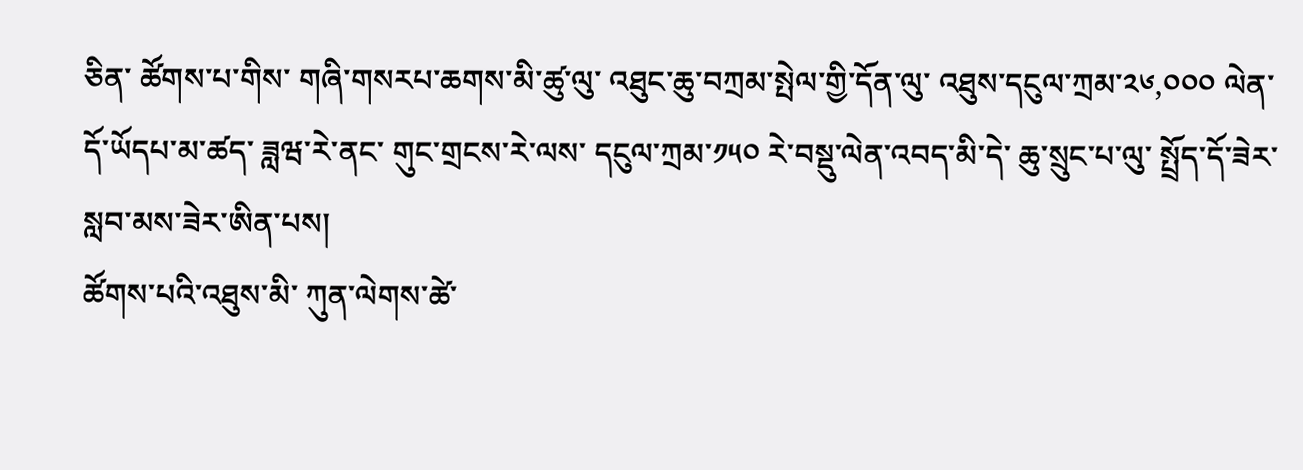ཅིན་ ཚོགས་པ་གིས་ གཞི་གསརཔ་ཆགས་མི་ཚུ་ལུ་ འཐུང་ཆུ་བཀྲམ་སྤེལ་གྱི་དོན་ལུ་ འཐུས་དངུལ་ཀྲམ་༢༦,༠༠༠ ལེན་དོ་ཡོདཔ་མ་ཚད་ ཟླཝ་རེ་ནང་ གུང་གྲངས་རེ་ལས་ དངུལ་ཀྲམ་༡༥༠ རེ་བསྡུ་ལེན་འབད་མི་དེ་ ཆུ་སྲུང་པ་ལུ་ སྤྲོད་དོ་ཟེར་སླབ་མས་ཟེར་ཨིན་པས།
ཚོགས་པའི་འཐུས་མི་ ཀུན་ལེགས་ཚེ་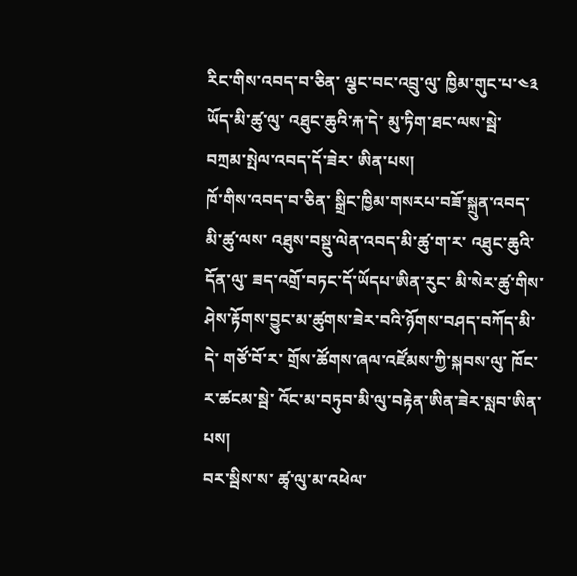རིང་གིས་འབད་བ་ཅིན་ ལྕང་བང་འབྲུ་ལུ་ ཁྱིམ་གུང་པ་༤༣ ཡོད་མི་ཚུ་ལུ་ འཐུང་ཆུའི་རྐ་དེ་ མུ་ཏིག་ཐང་ལས་སྦེ་ བཀྲམ་སྤེལ་འབད་དོ་ཟེར་ ཨིན་པས།
ཁོ་གིས་འབད་བ་ཅིན་ སྒྲིང་ཁྱིམ་གསརཔ་བཟོ་སྐྲུན་འབད་མི་ཚུ་ལས་ འཐུས་བསྡུ་ལེན་འབད་མི་ཚུ་ག་ར་ འཐུང་ཆུའི་དོན་ལུ་ ཟད་འགྲོ་བཏང་དོ་ཡོདཔ་ཨིན་རུང་ མི་སེར་ཚུ་གིས་ ཤེས་རྟོགས་བྱུང་མ་ཚུགས་ཟེར་བའི་ཉོགས་བཤད་བཀོད་མི་དེ་ གཙོ་བོ་ར་ གྲོས་ཚོགས་ཞལ་འཛོམས་ཀྱི་སྐབས་ལུ་ ཁོང་ར་ཚངམ་སྦེ་ འོང་མ་བཏུབ་མི་ལུ་བརྟེན་ཨིན་ཟེར་སླབ་ཨིན་པས།
བར་སྦིས་ས་ ཚྭ་ལུ་མ་འཕེལ་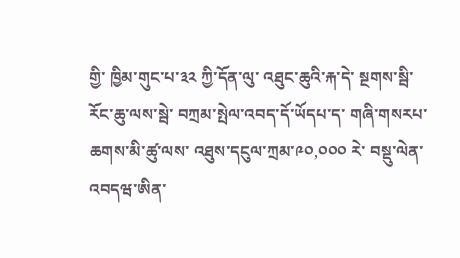གྱི་ ཁྱིམ་གུང་པ་༣༢ ཀྱི་དོན་ལུ་ འཐུང་ཆུའི་རྐ་དེ་ སྔགས་སྦི་རོང་ཆུ་ལས་སྦེ་ བཀྲམ་སྤེལ་འབད་དོ་ཡོདཔ་ད་ གཞི་གསརཔ་ཆགས་མི་ཚུ་ལས་ འཐུས་དངུལ་ཀྲམ་༩༠,༠༠༠ རེ་ བསྡུ་ལེན་འབདཝ་ཨིན་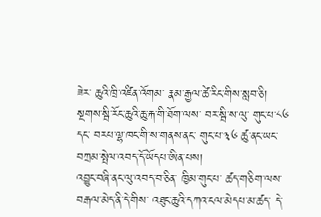ཟེར་ ཆུའི་ཁྲི་འཛིན་འོགམ་ རྣམ་རྒྱལ་ཚེ་རིང་གིས་སླབ་ཅི།
སྔགས་སྦི་རོང་ཆུའི་ཆུ་རྐ་གི་ཐོག་ལས་ བར་སྦི་ས་ལུ་ གུང་པ་༨༦ དང་ བརཔ་ལྷ་ཁང་གི་ས་གནས་ནང་ གུང་པ་༣༦ ཚུ་ནང་ཡང་ བཀྲམ་སྤེལ་འབད་དོ་ཡོདཔ་ཨིན་པས།
འབྱུང་བཞི་ནང་ལུ་འབད་བ་ཅིན་ ཁྱིམ་གུང་པ་ ཚད་གཅིག་ལས་བརྒལ་མེད་ནི་དེ་གིས་ འཐུང་ཆུའི་དཀའ་ངལ་མེདཔ་མ་ཚད་ དེ་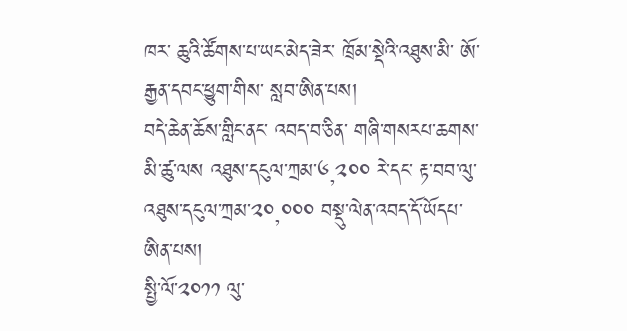ཁར་ ཆུའི་ཚོགས་པ་ཡང་མེད་ཟེར་ ཁྲོམ་སྡེའི་འཐུས་མི་ ཨོ་རྒྱན་དབང་ཕྱུག་གིས་ སླབ་ཨིན་པས།
བདེ་ཆེན་ཆོས་གླིང་ནང་ འབད་བ་ཅིན་ གཞི་གསརཔ་ཆགས་མི་ཚུ་ལས འཐུས་དངུལ་ཀྲམ་༦,༢༠༠ རེ་དང་ རྟ་བབ་ལུ་ འཐུས་དངུལ་ཀྲམ་༢༠,༠༠༠ བསྡུ་ལེན་འབད་དོ་ཡོདཔ་ཨིན་པས།
སྤྱི་ལོ་༢༠༡༡ ལུ་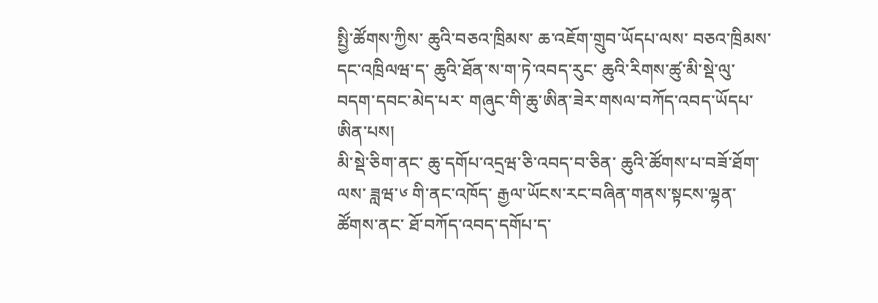སྤྱི་ཚོགས་ཀྱིས་ ཆུའི་བཅའ་ཁྲིམས་ ཆ་འཇོག་གྲུབ་ཡོདཔ་ལས་ བཅའ་ཁྲིམས་དང་འཁྲིལཝ་ད་ ཆུའི་ཐོན་ས་ག་ཏེ་འབད་རུང་ ཆུའི་རིགས་ཚུ་མི་སྡེ་ལུ་ བདག་དབང་མེད་པར་ གཞུང་གི་ཆུ་ཨིན་ཟེར་གསལ་བཀོད་འབད་ཡོདཔ་ཨིན་པས།
མི་སྡེ་ཅིག་ནང་ ཆུ་དགོཔ་འདྲཝ་ཅི་འབད་བ་ཅིན་ ཆུའི་ཚོགས་པ་བཟོ་ཐོག་ལས་ ཟླཝ་༦ གི་ནང་འཁོད་ རྒྱལ་ཡོངས་རང་བཞིན་གནས་སྟངས་ལྷན་ཚོགས་ནང་ ཐོ་བཀོད་འབད་དགོཔ་ད་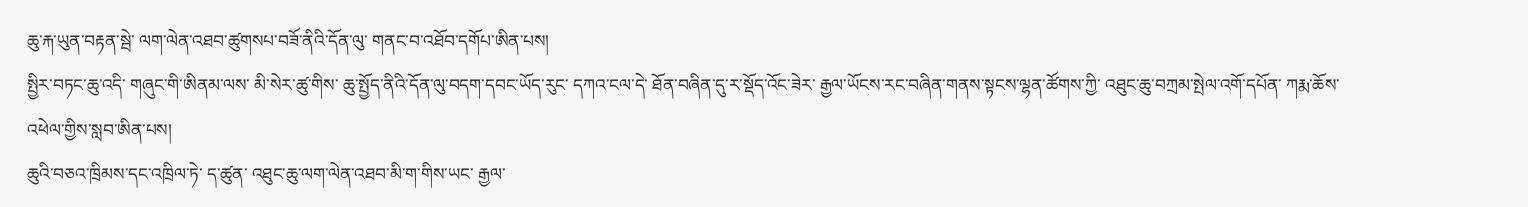ཆུ་རྐ་ཡུན་བརྟན་སྦེ་ ལག་ལེན་འཐབ་ཚུགསཔ་བཟོ་ནིའི་དོན་ལུ་ གནང་བ་འཐོབ་དགོཔ་ཨིན་པས།
སྤྱིར་བཏང་ཆུ་འདི་ གཞུང་གི་ཨིནམ་ལས་ མི་སེར་ཚུ་གིས་ ཆུ་སྤྱོད་ནིའི་དོན་ལུ་བདག་དབང་ཡོད་རུང་ དཀའ་ངལ་དེ་ ཐོན་བཞིན་དུ་ར་སྡོད་འོང་ཟེར་ རྒྱལ་ཡོངས་རང་བཞིན་གནས་སྟངས་ལྷན་ཚོགས་ཀྱི་ འཐུང་ཆུ་བཀྲམ་སྤེལ་འགོ་དཔོན་ ཀརྨ་ཆོས་འཕེལ་གྱིས་སླབ་ཨིན་པས།
ཆུའི་བཅའ་ཁྲིམས་དང་འཁྲིལ་ཏེ་ ད་ཚུན་ འཐུང་ཆུ་ལག་ལེན་འཐབ་མི་ག་གིས་ཡང་ རྒྱལ་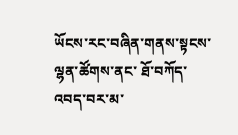ཡོངས་རང་བཞིན་གནས་སྟངས་ལྷན་ཚོགས་ནང་ ཐོ་བཀོད་འབད་བར་མ་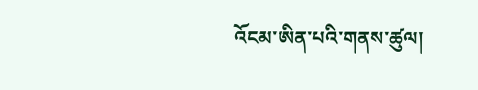འོངམ་ཨིན་པའི་གནས་ཚུལ།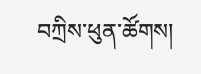བཀྲིས་ཕུན་ཚོགས།